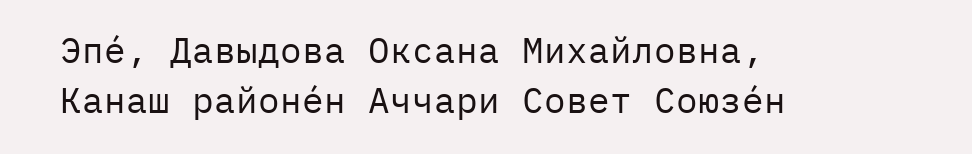Эпé, Давыдова Оксана Михайловна, Канаш районéн Аччари Совет Союзéн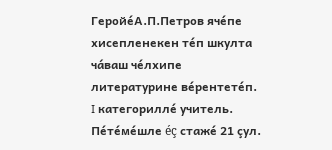ГеройéА.П.Петров ячéпе хисепленекен тéп шкулта чáваш чéлхипе литературине вéрентетéп. I категориллé учитель.
Пéтéмéшле éç стажé 21 çул.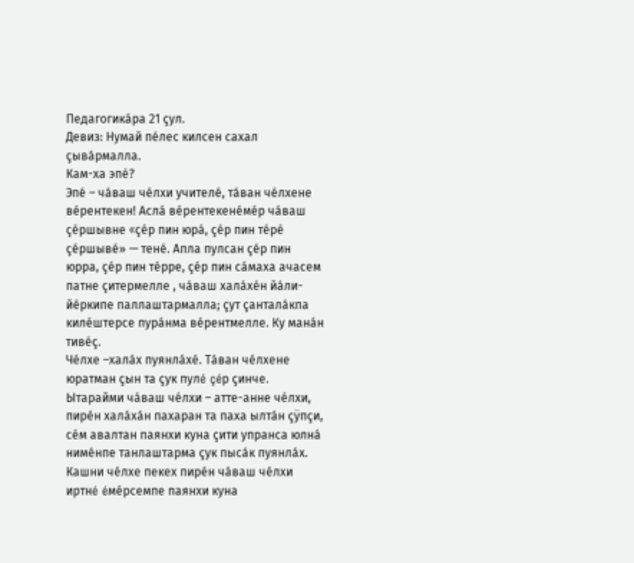Педагогикáра 21 çул.
Девиз: Нумай пéлес килсен сахал çывáрмалла.
Кам-ха эпé?
Эпé – чáваш чéлхи учителé, тáван чéлхене вéрентекен! Аслá вéрентекенéмéр чáваш çéршывне «çéр пин юрá, çéр пин тéрé çéршывé» — тенé. Апла пулсан çéр пин юрра, çéр пин тéрре, çéр пин сáмаха ачасем патне çитермелле , чáваш халáхéн йáли-йéркипе паллаштармалла; çут çанталáкпа килéштерсе пурáнма вéрентмелле. Ку манáн тивéç.
Чéлхе –халáх пуянлáхé. Тáван чéлхене юратман çын та çук пулé çéр çинче. Ытарайми чáваш чéлхи – атте-анне чéлхи, пирéн халáхáн пахаран та паха ылтáн çÿпçи, сéм авалтан паянхи куна çити упранса юлнá нимéнпе танлаштарма çук пысáк пуянлáх. Кашни чéлхе пекех пирéн чáваш чéлхи иртнé éмéрсемпе паянхи куна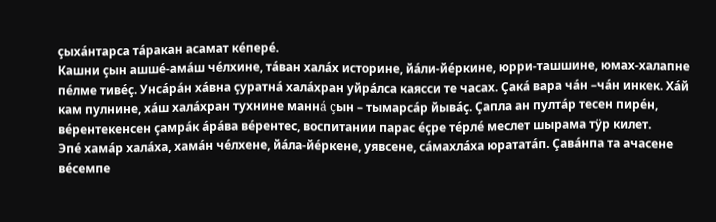çыхáнтарса тáракан асамат кéперé.
Кашни çын ашшé-амáш чéлхине, тáван халáх историне, йáли-йéркине, юрри-ташшине, юмах-халапне пéлме тивéç. Унсáрáн хáвна çуратнá халáхран уйрáлса каясси те часах. Çакá вара чáн –чáн инкек. Хáй кам пулнине, хáш халáхран тухнине маннá çын – тымарсáр йывáç. Çапла ан пултáр тесен пирéн, вéрентекенсен çамрáк áрáва вéрентес, воспитании парас éçре тéрлé меслет шырама тÿр килет.
Эпé хамáр халáха, хамáн чéлхене, йáла-йéркене, уявсене, сáмахлáха юрататáп. Çавáнпа та ачасене вéсемпе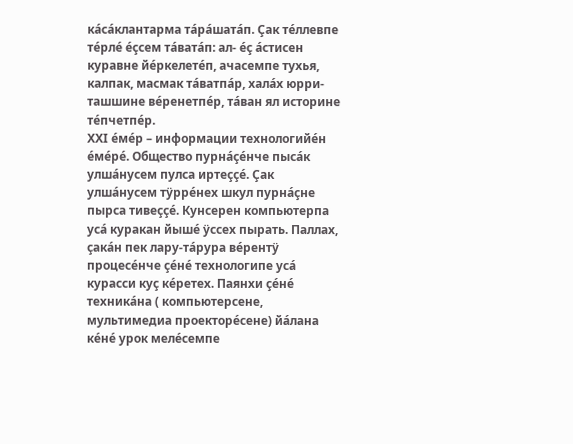кáсáклантарма тáрáшатáп. Çак тéллевпе тéрлé éçсем тáватáп: ал- éç áстисен куравне йéркелетéп, ачасемпе тухья, калпак, масмак тáватпáр, халáх юрри-ташшине вéренетпéр, тáван ял историне тéпчетпéр.
XXI éмéр – информации технологийéн éмéрé. Общество пурнáçéнче пысáк улшáнусем пулса иртеççé. Çак улшáнусем тÿррéнех шкул пурнáçне пырса тивеççé. Кунсерен компьютерпа усá куракан йышé ÿссех пырать. Паллах, çакáн пек лару-тáрура вéрентÿ процесéнче çéнé технологипе усá курасси куç кéретех. Паянхи çéнé техникáна ( компьютерсене, мультимедиа проекторéсене) йáлана кéнé урок мелéсемпе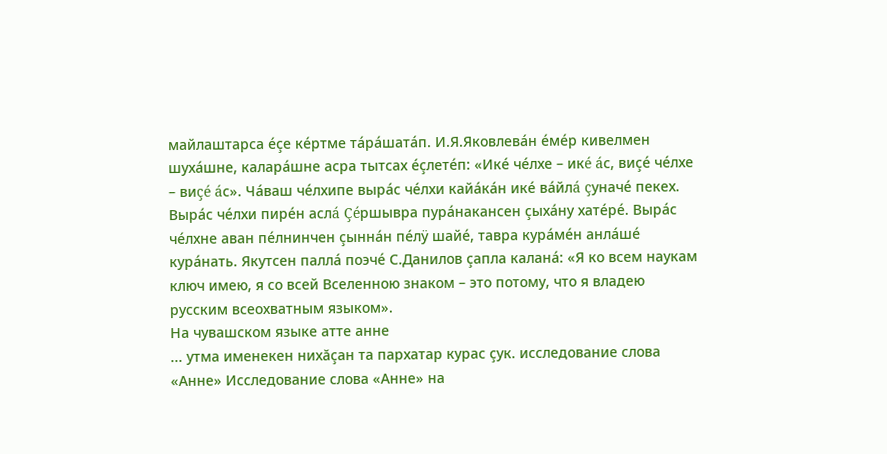майлаштарса éçе кéртме тáрáшатáп. И.Я.Яковлевáн éмéр кивелмен шухáшне, каларáшне асра тытсах éçлетéп: «Икé чéлхе – икé áс, виçé чéлхе – виçé áс». Чáваш чéлхипе вырáс чéлхи кайáкáн икé вáйлá çуначé пекех. Вырáс чéлхи пирéн аслá Çéршывра пурáнакансен çыхáну хатéрé. Вырáс чéлхне аван пéлнинчен çыннáн пéлÿ шайé, тавра курáмéн анлáшé курáнать. Якутсен паллá поэчé С.Данилов çапла каланá: «Я ко всем наукам ключ имею, я со всей Вселенною знаком – это потому, что я владею русским всеохватным языком».
На чувашском языке атте анне
... утма именекен нихăçан та пархатар курас çук. исследование слова «Анне» Исследование слова «Анне» на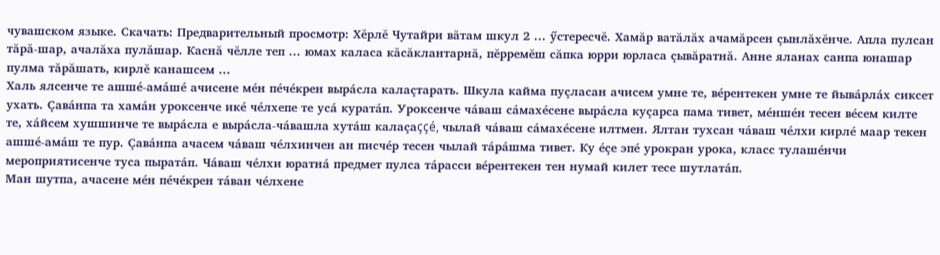чувашском языке. Скачать: Предварительный просмотр: Хĕрлĕ Чутайри вăтам шкул 2 ... ӳстересчĕ. Хамăр ватăлăх ачамăрсен çынлăхĕнче. Апла пулсан тăрă-шар, ачалăха пулăшар. Каснă чĕлле теп ... юмах каласа кăсăклантарнă, пĕрремĕш сăпка юрри юрласа çывăратнă. Анне яланах санпа юнашар пулма тăрăшать, кирлĕ канашсем ...
Халь ялсенче те ашшé-амáшé ачисене мéн пéчéкрен вырáсла калаçтарать. Шкула кайма пуçласан ачисем умне те, вéрентекен умне те йывáрлáх сиксет ухать. Çавáнпа та хамáн уроксенче икé чéлхепе те усá куратáп. Уроксенче чáваш сáмахéсене вырáсла куçарса пама тивет, мéншéн тесен вéсем килте те, хáйсем хушшинче те вырáсла е вырáсла-чáвашла хутáш калаçаççé, чылай чáваш сáмахéсене илтмен. Ялтан тухсан чáваш чéлхи кирлé маар текен ашшé-амáш те пур. Çавáнпа ачасем чáваш чéлхинчен ан писчéр тесен чылай тáрáшма тивет. Ку éçе эпé урокран урока, класс тулашéнчи мероприятисенче туса пыратáп. Чáваш чéлхи юратнá предмет пулса тáрасси вéрентекен тен нумай килет тесе шутлатáп.
Ман шутпа, ачасене мéн пéчéкрен тáван чéлхене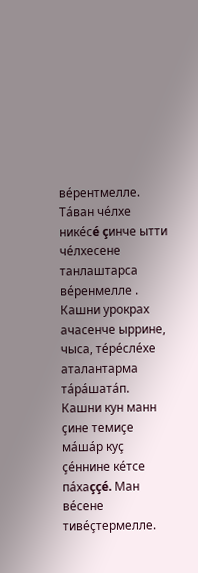вéрентмелле. Тáван чéлхе никéсé çинче ытти чéлхесене танлаштарса вéренмелле .
Кашни урокрах ачасенче ыррине, чыса, тéрéслéхе аталантарма тáрáшатáп. Кашни кун манн çине темиçе мáшáр куç çéннине кéтсе пáхаççé. Ман вéсене тивéçтермелле.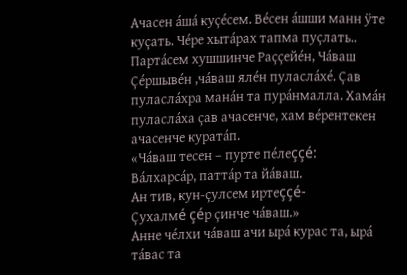Ачасен áшá куçéсем. Вéсен áшши манн ÿте куçать. Чéре хытáрах тапма пуçлать.. Партáсем хушшинче Раççейéн, Чáваш Çéршывéн ,чáваш ялéн пуласлáхé. Çав пуласлáхра манáн та пурáнмалла. Хамáн пуласлáха çав ачасенче, хам вéрентекен ачасенче куратáп.
«Чáваш тесен – пурте пéлеççé:
Вáлхарсáр, паттáр та йáваш.
Ан тив, кун-çулсем иртеççé-
Çухалмé çéр çинче чáваш.»
Анне чéлхи чáваш ачи ырá курас та, ырá тáвас та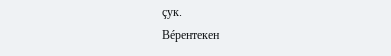çук.
Вéрентекен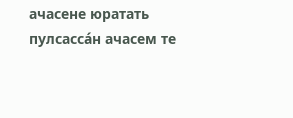ачасене юратать пулсассáн ачасем те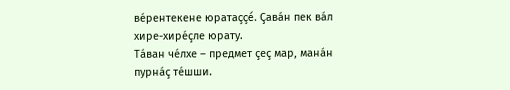вéрентекене юратаççé. Çавáн пек вáл хире-хирéçле юрату.
Тáван чéлхе – предмет çеç мар, манáн пурнáç тéшши.